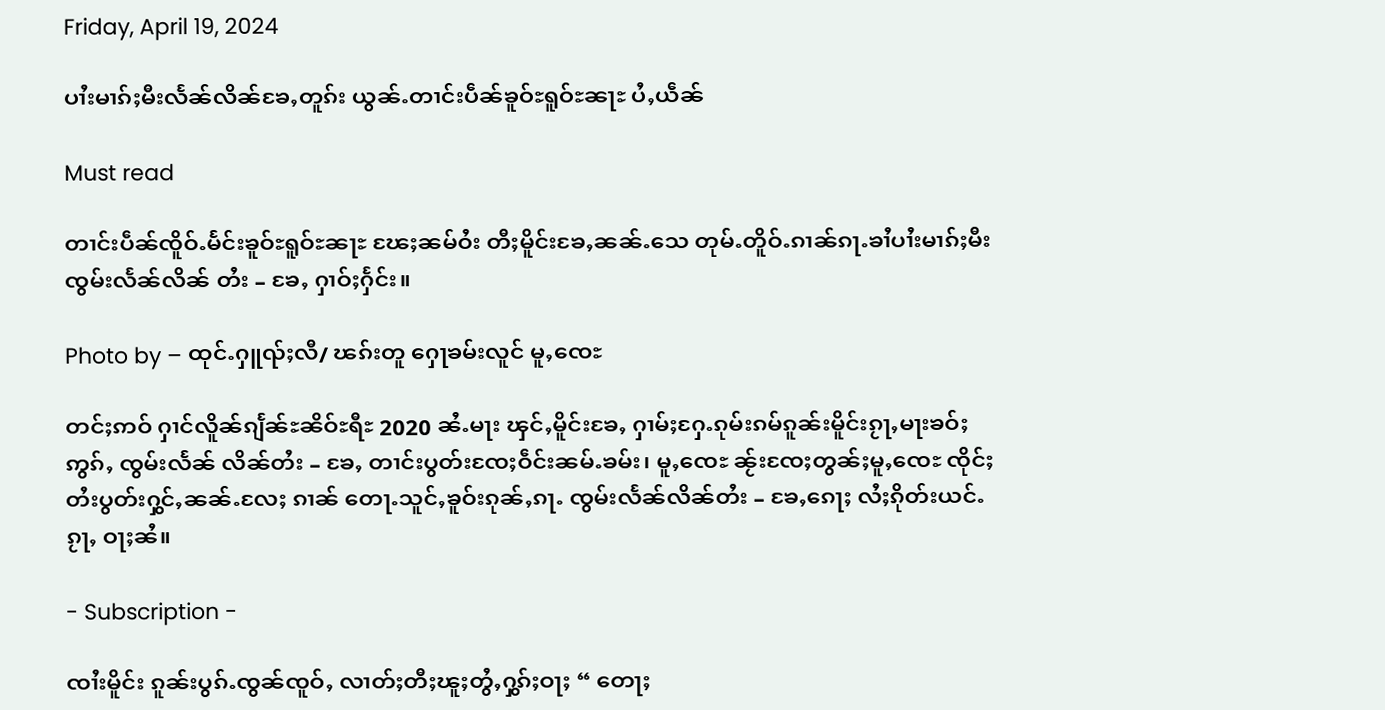Friday, April 19, 2024

ပၢႆးမၢၵ်ႈမီးလႅၼ်လိၼ်ၶႄႇတူၵ်း ယွၼ်ႉတၢင်းပဵၼ်ၶူဝ်ႊရူဝ်ႊၼႃႊ ပႆႇယဵၼ်

Must read

တၢင်းပဵၼ်ၸိူဝ်ႉမႅင်းၶူဝ်ႊရူဝ်ႊၼႃႊ ၽႄႈၼမ်ဝႆး တီႈမိူင်းၶႄႇၼၼ်ႉသေ တုမ်ႉတိူဝ်ႉၵၢၼ်ၵႃႉၶၢႆပၢႆးမၢၵ်ႈမီး ၸွမ်းလႅၼ်လိၼ် တႆး – ၶႄႇ ႁၢဝ်ႈႁႅင်း။

Photo by – ထုင်ႉႁူၺ်ႈလီ/ ၽၵ်းတူ ႁေႃၶမ်းလူင် မူႇၸေႊ

တင်ႈဢဝ် ႁၢင်လိူၼ်ၵျႅၼ်ႊၼိဝ်ႊရီႊ 2020 ၼႆႉမႃး ၾင်ႇမိူင်းၶႄႇ ႁၢမ်ႈႁႄႉၵုမ်းၵမ်ၵူၼ်းမိူင်းၵႂႃႇမႃးၶဝ်ႈဢွၵ်ႇ ၸွမ်းလႅၼ် လိၼ်တႆး – ၶႄႇ တၢင်းပွတ်းၸႄႈဝဵင်းၼမ်ႉၶမ်း၊ မူႇၸေႊ ၼႂ်းၸႄႈတွၼ်ႈမူႇၸေႊ ၸိုင်ႈတႆးပွတ်းႁွင်ႇၼၼ်ႉလႄႈ ၵၢၼ် တေႃႉသူင်ႇၶူဝ်းၵုၼ်ႇၵႃႉ ၸွမ်းလႅၼ်လိၼ်တႆး – ၶႄႇၵေႃႈ လႆႈၵိုတ်းယင်ႉၵႂႃႇ ဝႃႈၼႆ။

- Subscription -

ၸၢႆးမိူင်း ၵူၼ်းပွၵ်ႉၸွၼ်ၸူဝ်ႇ လၢတ်ႈတီႈၽူႈတွႆႇႁွၵ်ႈဝႃႈ “ တေႃႈ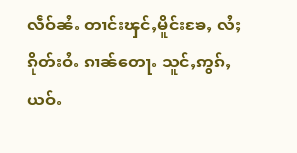လဵဝ်ၼႆႉ တၢင်းၾင်ႇမိူင်းၶႄႇ လႆႈၵိုတ်းဝႆႉ ၵၢၼ်တေႃႉ သူင်ႇဢွၵ်ႇ ယဝ်ႉ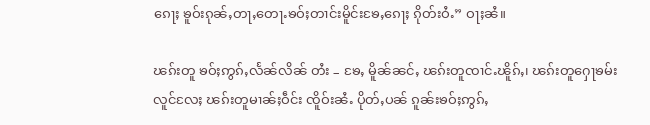ၵေႃႈ ၶူဝ်းၵုၼ်ႇတႃႇတေႃႉၶဝ်ႈတၢင်းမိူင်းၶႄႇၵေႃႈ ၵိုတ်းဝႆႉ” ဝႃႈၼႆ။

ၽၵ်းတူ ၶဝ်ႈဢွၵ်ႇလႅၼ်လိၼ် တႆး – ၶႄႇ မိူၼ်ၼင်ႇ ၽၵ်းတူၸၢင်ႉၽိူၵ်ႇ၊ ၽၵ်းတူႁေႃၶမ်းလူင်လႄႈ ၽၵ်းတူမၢၼ်ႈဝဵင်း ၸိူဝ်းၼႆႉ ပိုတ်ႇပၼ် ၵူၼ်းၶဝ်ႈဢွၵ်ႇ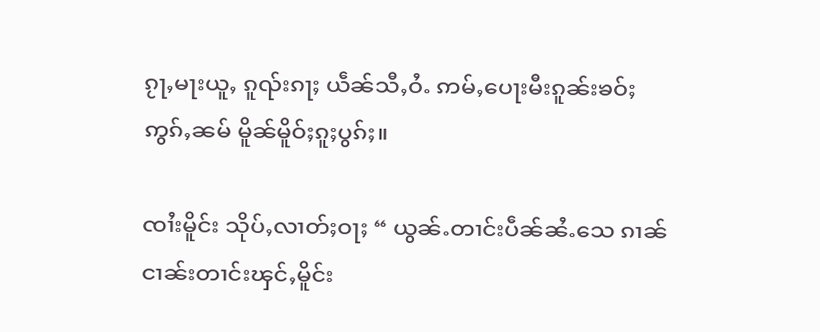ၵႂႃႇမႃးယူႇ ၵူၺ်းၵႃႈ ယဵၼ်သီႇဝႆႉ ဢမ်ႇပေႃးမီးၵူၼ်းၶဝ်ႈဢွၵ်ႇၼမ် မိူၼ်မိူဝ်ႈၵူႈပွၵ်ႈ။

ၸၢႆးမိူင်း သိုပ်ႇလၢတ်ႈဝႃႈ “ ယွၼ်ႉတၢင်းပဵၼ်ၼႆႉသေ ၵၢၼ်ငၢၼ်းတၢင်းၾင်ႇမိူင်း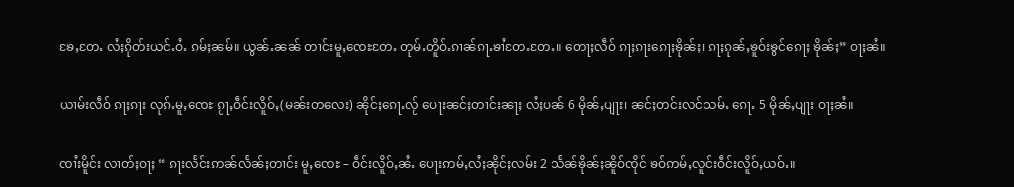ၶႄႇတႄႉ လႆႈၵိုတ်းယင်ႉဝႆႉ ၵမ်ႈၼမ်။ ယွၼ်ႉၼၼ် တၢင်းမူႇၸေႊတႄႉ တုမ်ႉတိူဝ်ႉၵၢၼ်ၵႃႉၶၢႆတႄႉတႄႉ။ တေႃႈလဵဝ် ၵႃႈၵႃးၵေႃႈၶိုၼ်ႈ၊ ၵႃႈၵုၼ်ႇၶူဝ်းၶွင်ၵေႃႈ ၶိုၼ်ႈ” ဝႃႈၼႆ။

ယၢမ်းလဵဝ် ၵႃႈၵႃး လုၵ်ႉမူႇၸေႊ ၵႂႃႇဝဵင်းလိူဝ်ႇ(မၼ်းတလေး) ၼိုင်ႈၵေႃႉလႂ် ပေႃးၼင်ႈတၢင်းၼႃႈ လႆႈပၼ် 6 မိုၼ်ႇပျႃး၊ ၼင်ႈတင်းလင်သမ်ႉ ၵေႃႉ 5 မိုၼ်ႇပျႃး ဝႃႈၼႆ။

ၸၢႆးမိူင်း လၢတ်ႈဝႃႈ “ ၵႃးလႅင်းဢၼ်လႅၼ်ႈတၢင်း မူႇၸေႊ – ဝဵင်းလိူဝ်ႇၼႆႉ ပေႃးဢမ်ႇလႆႈၼိုင်ႈလမ်း 2 သႅၼ်ၶိုၼ်ႈၼိူဝ်ၸိုင် ၶဝ်ဢမ်ႇလူင်းဝဵင်းလိူဝ်ႇယဝ်ႉ။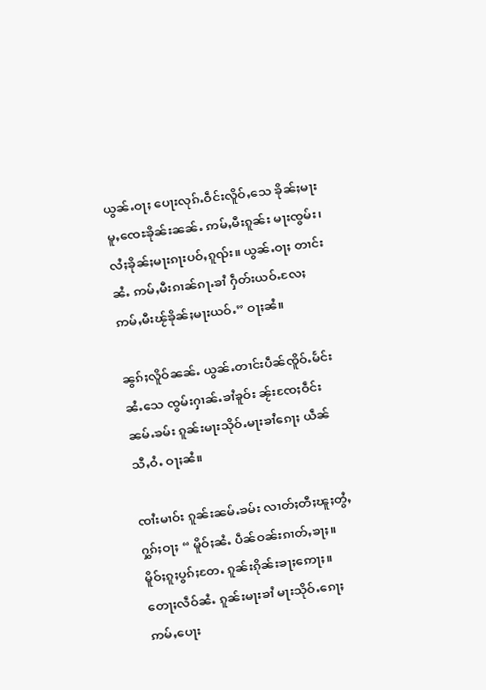ယွၼ်ႉဝႃႈ ပေႃးလုၵ်ႉဝဵင်းလိူဝ်ႇသေ ၶိုၼ်ႈမႃးမူႇၸေႊၶိုၼ်းၼၼ်ႉ ဢမ်ႇမီးၵူၼ်း မႃးၸွမ်း၊ လႆႈၶိုၼ်ႈမႃးၵႃးပဝ်ႇၵူၺ်း။ ယွၼ်ႉဝႃႈ တၢင်းၼႆႉ ဢမ်ႇမီးၵၢၼ်ၵႃႉၶၢႆ ႁဵတ်းယဝ်ႉလႄႈ ဢမ်ႇမီးၽႂ်ၶိုၼ်ႈမႃးယဝ်ႉ” ဝႃႈၼႆ။

ၼွၵ်ႈလိူဝ်ၼၼ်ႉ ယွၼ်ႉတၢင်းပဵၼ်ၸိူဝ်ႉမႅင်းၼႆႉသေ ၸွမ်းႁၢၼ်ႉၶၢႆၶူဝ်း ၼႂ်းၸႄႈဝဵင်းၼမ်ႉၶမ်း ၵူၼ်းမႃးသိုဝ်ႉမႃးၶၢႆၵေႃႈ ယဵၼ်သီႇဝႆႉ ဝႃႈၼႆ။

ၸၢႆးမၢဝ်း ၵူၼ်းၼမ်ႉၶမ်း လၢတ်ႈတီႈၽူႈတွႆႇႁွၵ်ႈဝႃႈ “ မိူဝ်ႈၼႆႉ ပဵၼ်ဝၼ်းၵၢတ်ႇၶႃႈ။ မိူဝ်ႈၵူႈပွၵ်ႈတႄႉ ၵူၼ်းၵိုၼ်းၶႃႈဢေႃႈ။ တေႃႈလဵဝ်ၼႆႉ ၵူၼ်းမႃးၶၢႆ မႃးသိုဝ်ႉၵေႃႈ ဢမ်ႇပေႃး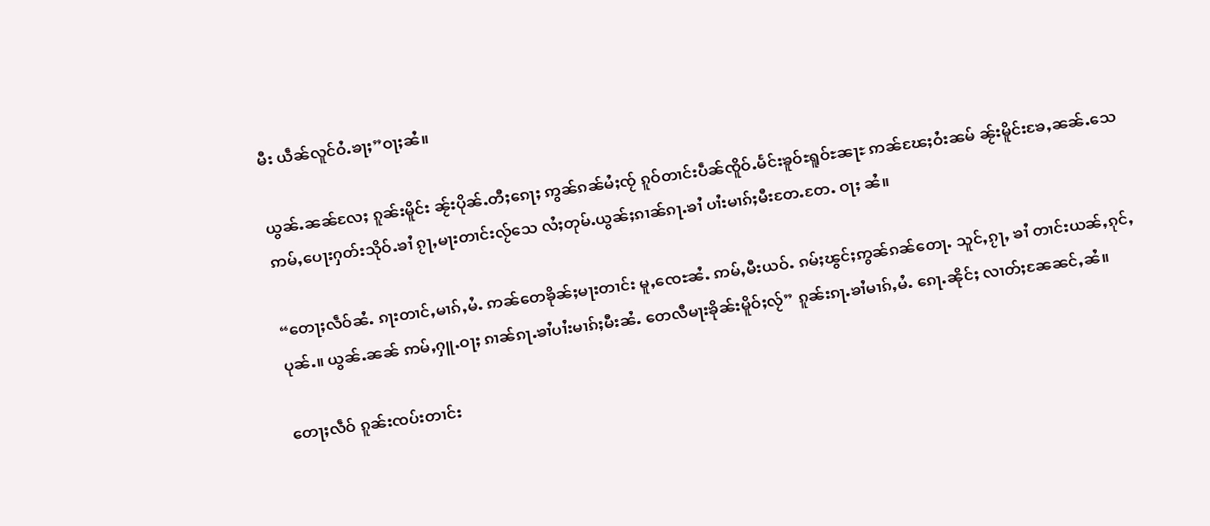မီး ယဵၼ်လူင်ဝႆႉၶႃႈ”ဝႃႈၼႆ။

ယွၼ်ႉၼၼ်လႄႈ ၵူၼ်းမိူင်း ၼႂ်းပိုၼ်ႉတီႈၵေႃႈ ဢွၼ်ၵၼ်မႆႈၸႂ် ၵူဝ်တၢင်းပဵၼ်ၸိူဝ်ႉမႅင်းၶူဝ်ႊရူဝ်ႊၼႃႊ ဢၼ်ၽႄႈဝႆးၼမ် ၼႂ်းမိူင်းၶႄႇၼၼ်ႉသေ ဢမ်ႇပေႃးႁတ်းသိုဝ်ႉၶၢႆ ၵႂႃႇမႃးတၢင်းလႂ်သေ လႆႈတုမ်ႉယွၼ်ႈၵၢၼ်ၵႃႉၶၢႆ ပၢႆးမၢၵ်ႈမီးတႄႉတႄႉ ဝႃႈ ၼႆ။

“တေႃႈလဵဝ်ၼႆႉ ၵႃးတၢင်ႇမၢၵ်ႇမႆႉ ဢၼ်တေၶိုၼ်ႈမႃးတၢင်း မူႇၸေႊၼႆႉ ဢမ်ႇမီးယဝ်ႉ ၵမ်ႈၽွင်ႈဢွၼ်ၵၼ်တေႃႉ သူင်ႇၵႂႃႇ ၶၢႆ တၢင်းယၼ်ႇၵုင်ႇပုၼ်ႉ။ ယွၼ်ႉၼၼ် ဢမ်ႇႁူႉဝႃႈ ၵၢၼ်ၵႃႉၶၢႆပၢႆးမၢၵ်ႈမီးၼႆႉ တေလီမႃးၶိုၼ်းမိူဝ်ႈလႂ်” ၵူၼ်းၵႃႉၶၢႆမၢၵ်ႇမႆႉ ၵေႃႉၼိုင်ႈ လၢတ်ႈၼႄၼင်ႇၼႆ။

တေႃႈလဵဝ် ၵူၼ်းၸပ်းတၢင်း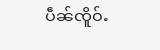ပဵၼ်ၸိူဝ်ႉ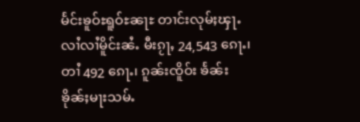မႅင်းၶူဝ်ႊရူဝ်ႊၼႃႊ တၢင်းလုမ်ႈၾႃႉ လၢႆလၢႆမိူင်းၼႆႉ မီးၵႂႃႇ 24,543 ၵေႃႉ၊ တၢႆ 492 ၵေႃႉ၊ ၵူၼ်းၸိူဝ်း ၶႅၼ်းၶိုၼ်ႈမႃးသမ်ႉ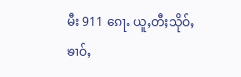မီး 911 ၵေႃႉ ယူႇတီႈသိုဝ်ႇၶၢဝ်ႇ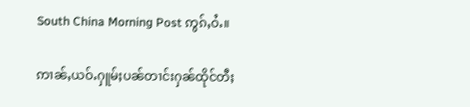South China Morning Post ဢွၵ်ႇဝႆႉ။

ဢၢၼ်ႇယဝ်ႉႁူမ်ႈပၼ်တၢင်းႁၼ်ထိုင်တီႈ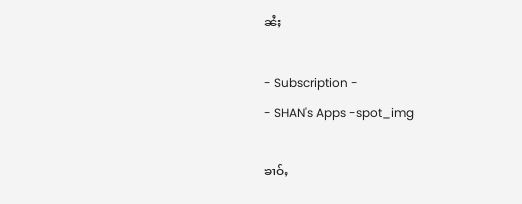ၼႆႈ

- Subscription -
- SHAN's Apps -spot_img

ၶၢဝ်ႇ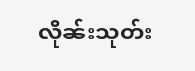လိုၼ်းသုတ်း